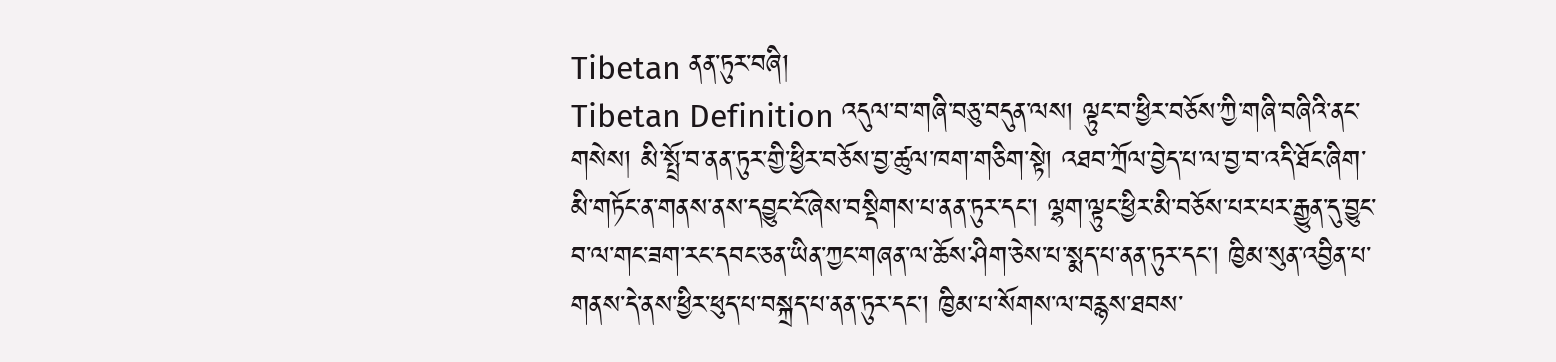Tibetan ནན་ཏུར་བཞི།
Tibetan Definition འདུལ་བ་གཞི་བཅུ་བདུན་ལས། ལྟུང་བ་ཕྱིར་བཅོས་ཀྱི་གཞི་བཞིའི་ནང་གསེས། མི་སྤྲོ་བ་ནན་ཏུར་གྱི་ཕྱིར་བཅོས་བྱ་ཚུལ་ཁག་གཅིག་སྟེ། འཐབ་ཀྲོལ་བྱེད་པ་ལ་བྱ་བ་འདི་ཐོང་ཞིག་མི་གཏོང་ན་གནས་ནས་དབྱུང་ངོ་ཞེས་བསྡིགས་པ་ནན་ཏུར་དང་། ལྷག་ལྟུང་ཕྱིར་མི་བཅོས་པར་པར་རྒྱུན་དུ་བྱུང་བ་ལ་གང་ཟག་རང་དབང་ཅན་ཡིན་ཀྱང་གཞན་ལ་ཆོས་ཤིག་ཅེས་པ་སྨད་པ་ནན་ཏུར་དང་། ཁྱིམ་སུན་འབྱིན་པ་གནས་དེ་ནས་ཕྱིར་ཕུད་པ་བསྐྲད་པ་ནན་ཏུར་དང་། ཁྱིམ་པ་སོགས་ལ་བརྙས་ཐབས་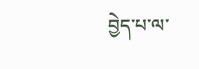བྱེད་པ་ལ་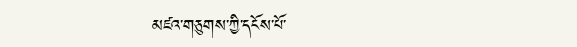མཛའ་གཅུགས་ཀྱི་དངོས་པོ་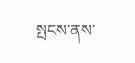སྤངས་ནས་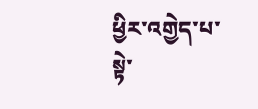ཕྱིར་འགྱེད་པ་སྟེ་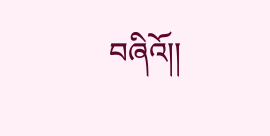བཞིའོ།།